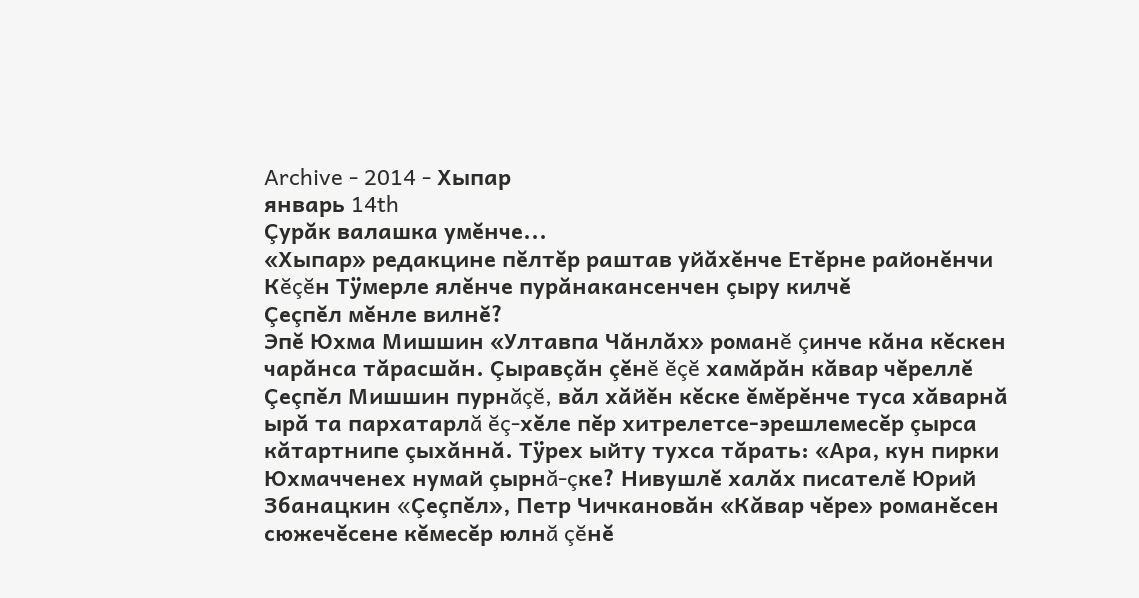Archive - 2014 - Хыпар
январь 14th
Çурăк валашка умĕнче...
«Хыпар» редакцине пĕлтĕр раштав уйăхĕнче Етĕрне районĕнчи
Кĕçĕн Тÿмерле ялĕнче пурăнакансенчен çыру килчĕ
Çеçпĕл мĕнле вилнĕ?
Эпĕ Юхма Мишшин «Ултавпа Чăнлăх» романĕ çинче кăна кĕскен чарăнса тăрасшăн. Çыравçăн çĕнĕ ĕçĕ хамăрăн кăвар чĕреллĕ Çеçпĕл Мишшин пурнăçĕ, вăл хăйĕн кĕске ĕмĕрĕнче туса хăварнă ырă та пархатарлă ĕç-хĕле пĕр хитрелетсе-эрешлемесĕр çырса кăтартнипе çыхăннă. Тÿрех ыйту тухса тăрать: «Ара, кун пирки Юхмачченех нумай çырнă-çке? Нивушлĕ халăх писателĕ Юрий Збанацкин «Çеçпĕл», Петр Чичкановăн «Кăвар чĕре» романĕсен сюжечĕсене кĕмесĕр юлнă çĕнĕ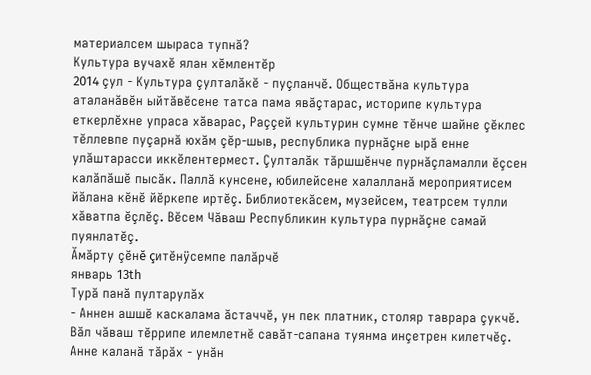материалсем шыраса тупнă?
Культура вучахĕ ялан хĕмлентĕр
2014 çул - Культура çулталăкĕ - пуçланчĕ. Обществăна культура аталанăвĕн ыйтăвĕсене татса пама явăçтарас, историпе культура еткерлĕхне упраса хăварас, Раççей культурин сумне тĕнче шайне çĕклес тĕллевпе пуçарнă юхăм çĕр-шыв, республика пурнăçне ырă енне улăштарасси иккĕлентермест. Çулталăк тăршшĕнче пурнăçламалли ĕçсен калăпăшĕ пысăк. Паллă кунсене, юбилейсене халалланă мероприятисем йăлана кĕнĕ йĕркепе иртĕç. Библиотекăсем, музейсем, театрсем тулли хăватпа ĕçлĕç. Вĕсем Чăваш Республикин культура пурнăçне самай пуянлатĕç.
Ăмăрту çĕнĕ çитĕнÿсемпе палăрчĕ
январь 13th
Турă панă пултарулăх
- Аннен ашшĕ каскалама ăстаччĕ, ун пек платник, столяр таврара çукчĕ. Вăл чăваш тĕррипе илемлетнĕ савăт-сапана туянма инçетрен килетчĕç. Анне каланă тăрăх - унăн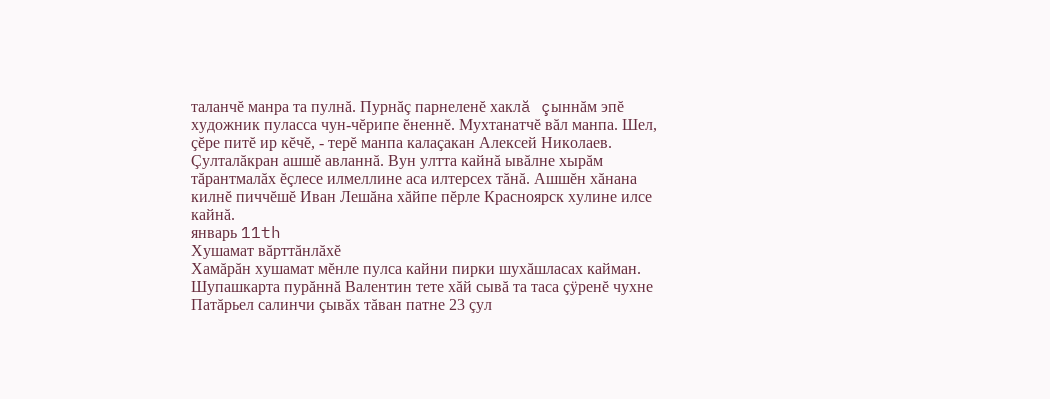таланчĕ манра та пулнă. Пурнăç парнеленĕ хаклă çыннăм эпĕ художник пуласса чун-чĕрипе ĕненнĕ. Мухтанатчĕ вăл манпа. Шел, çĕре питĕ ир кĕчĕ, - терĕ манпа калаçакан Алексей Николаев. Çулталăкран ашшĕ авланнă. Вун ултта кайнă ывăлне хырăм тăрантмалăх ĕçлесе илмеллине аса илтерсех тăнă. Ашшĕн хăнана килнĕ пиччĕшĕ Иван Лешăна хăйпе пĕрле Красноярск хулине илсе кайнă.
январь 11th
Хушамат вăрттăнлăхĕ
Хамăрăн хушамат мĕнле пулса кайни пирки шухăшласах кайман. Шупашкарта пурăннă Валентин тете хăй сывă та таса çÿренĕ чухне Патăрьел салинчи çывăх тăван патне 23 çул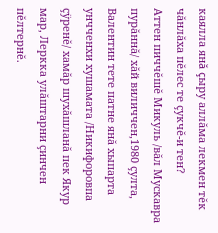каялла янă çыру аллăма лекмен тĕк чăнлăха пĕлес те çукчĕ-и тен?
Аттен пиччĕшĕ Микуль /вăл Мускавра пурăннă/ хăй виличчен,1980 çулта, Валентин тете патне янă хыпарта унчченхи хушамата /Никифоровпа çÿренĕ/ хамăр шухăшланă пек Якур мар, Леркка улăштарни çинчен пĕлтернĕ.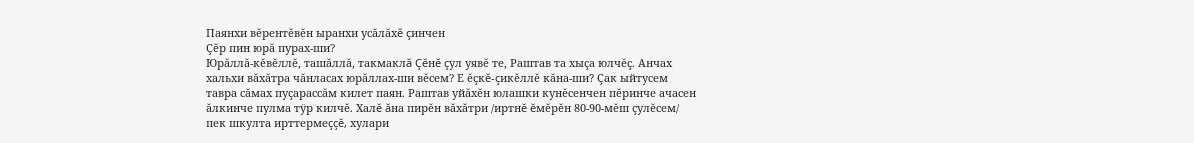Паянхи вĕрентĕвĕн ыранхи усăлăхĕ çинчен
Çĕр пин юрă пурах-ши?
Юрăллă-кĕвĕллĕ, ташăллă, такмаклă Çĕнĕ çул уявĕ те, Раштав та хыçа юлчĕç. Анчах хальхи вăхăтра чăнласах юрăллах-ши вĕсем? Е ĕçкĕ-çикĕллĕ кăна-ши? Çак ыйтусем тавра сăмах пуçарассăм килет паян. Раштав уйăхĕн юлашки кунĕсенчен пĕринче ачасен ăлкинче пулма тÿр килчĕ. Халĕ ăна пирĕн вăхăтри /иртнĕ ĕмĕрĕн 80-90-мĕш çулĕсем/ пек шкулта ирттермеççĕ, хулари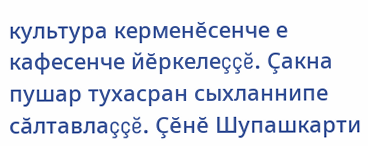культура керменĕсенче е кафесенче йĕркелеççĕ. Çакна пушар тухасран сыхланнипе сăлтавлаççĕ. Çĕнĕ Шупашкарти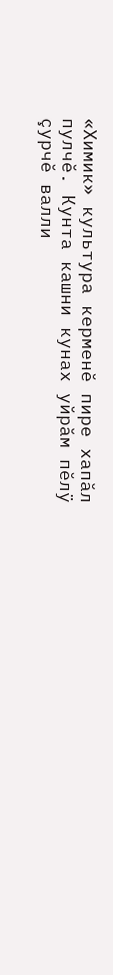«Химик» культура керменĕ пире хапăл пулчĕ. Кунта кашни кунах уйрăм пĕлÿ çурчĕ валли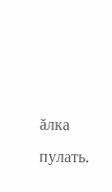ăлка пулать.